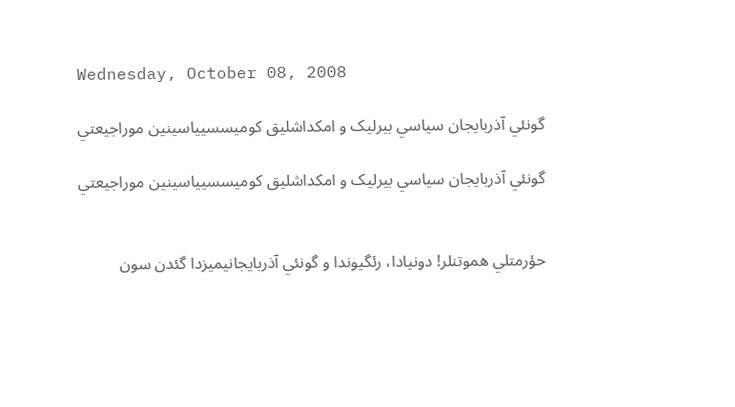Wednesday, October 08, 2008

گونئي آذربايجان سياسي بيرليک و امکداشليق کوميسسيياسينين موراجيعتي

گونئي آذربايجان سياسي بيرليک و امکداشليق کوميسسيياسينين موراجيعتي


حؤرمتلي هموتنلر! دونيادا، رئگيوندا و گونئي آذربايجانيميزدا گئدن سون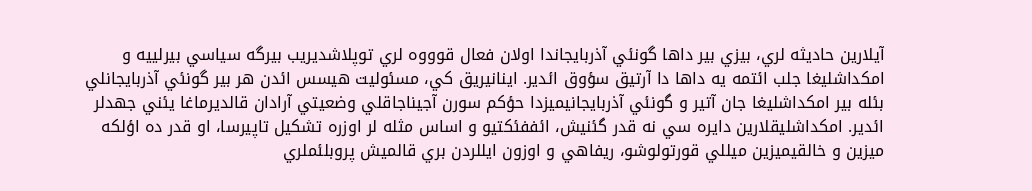آيلارين حاديثه لري، بيزي بير داها گونئي آذربايجاندا اولان فعال قوووه لري توپلاشديريب بيرگه سياسي بيرلييه و امکداشليغا جلب ائتمه يه داها دا آرتيق سؤوق ائدير. اينانيريق کي، مسئوليت هيسس ائدن هر بير گونئي آذربايجانلي بئله بير امکداشليغا جان آتير و گونئي آذربايجانيميزدا حؤکم سورن آجيناجاقلي وضعيتي آرادان قالديرماغا يئني جهدلر ائدير. امکداشليقلارين دايره سي نه قدر گئنيش، ائففئکتيو و اساس مثله لر اوزره تشکيل تاپيرسا، او قدر ده اؤلکه ميزين و خالقيميزين ميللي قورتولوشو، ريفاهي و اوزون ايللردن بري قالميش پروبلئملري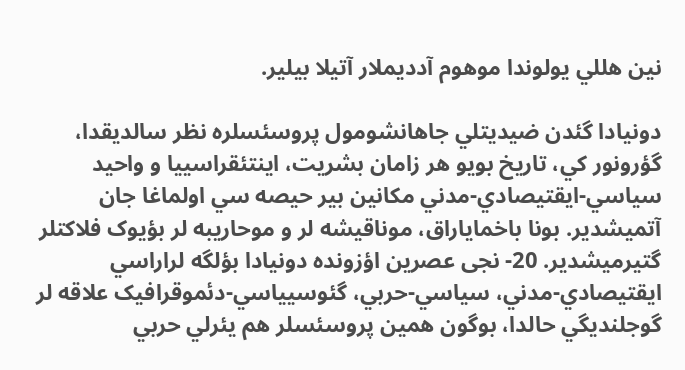نين هللي يولوندا موهوم آدديملار آتيلا بيلير.

دونيادا گئدن ضيديتلي جاهانشومول پروسئسلره نظر سالديقدا، گؤرونور کي، تاريخ بويو هر زامان بشريت، اينتئقراسييا و واحيد سياسي-ايقتيصادي-مدني مکانين بير حيصه سي اولماغا جان آتميشدير. بونا باخماياراق، موناقيشه لر و موحاريبه لر بؤيوک فلاکتلر گتيرميشدير. 20- نجی عصرين اؤزونده دونيادا بؤلگه لراراسي ايقتيصادي-مدني، سياسي-حربي، گئوسيياسي-دئموقرافيک علاقه لر گوجلنديگي حالدا، بوگون همين پروسئسلر هم يئرلي حربي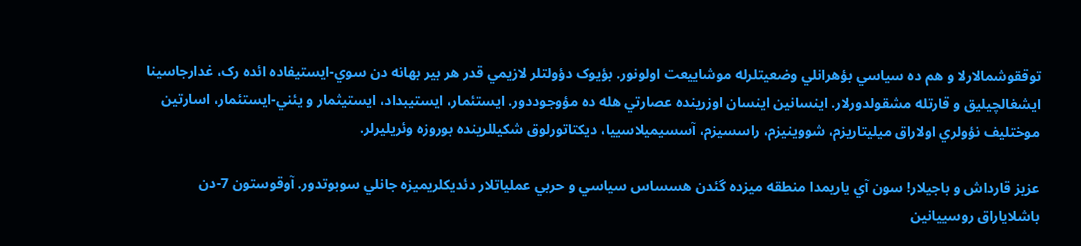توققوشمالارلا و هم ده سياسي بؤهرانلي وضعيتلرله موشاييعت اولونور. بؤيوک دؤولتلر لازيمي قدر هر بير بهانه دن سوي-ايستيفاده ائده رک، غدارجاسينا ايشغالچيليق و قارتله مشقولدورلار. اينسانين اينسان اوزرينده عصارتي هله ده مؤوجوددور. ايستئمار، ايستيبداد، ايستيثمار و يئني-ايستئمار، اسارتين موختليف نؤولري اولاراق ميليتاريزم، شووينيزم، راسسيزم، آسسيميلاسييا، ديکتاتورلوق شکيللرينده بوروزه وئريليرلر.

عزيز قارداش و باجيلار! سون آي ياريمدا منطقه ميزده گئدن هسساس سياسي و حربي عملياتلار دئديکلريميزه جانلي سوبوتدور. آوقوستون 7-دن باشلاياراق روسييانين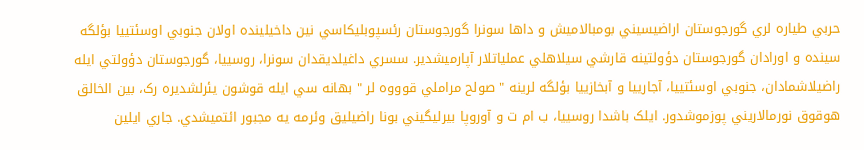حربي طياره لري گورجوستان اراضيسيني بومبالاميش و داها سونرا گورجوستان رئسپوبليکاسي نين داخيلينده اولان جنوبي اوسئتييا بؤلگه سينده و اورادان گورجوستان دؤولتينه قارشي سيلاهلي عملياتلار آپارميشدير. سسري داغيلديقدان سونرا، روسييا، گورجوستان دؤولتي ايله راضيلاشمادان، جنوبي اوسئتييا، آجارييا و آبخازييا بؤلگه لرينه " صولح مراملي قوووه لر " بهانه سي ايله قوشون يئرلشديره رک، بين الخالق هوقوق نورمالاريني پوزموشدور. ايلک باشدا روسييا، ب ام ت و آوروپا بيرليگيني بونا راضيليق وئرمه يه مجبور ائتميشدي. جاري ايلين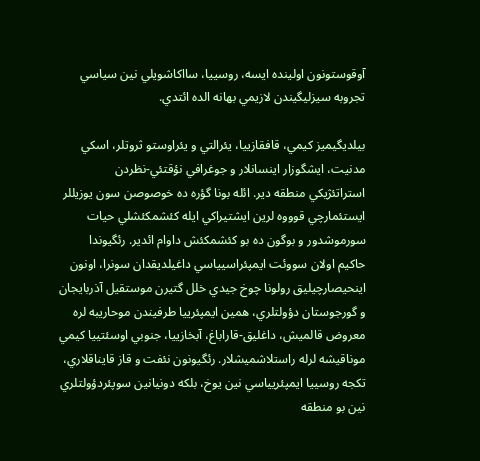آوقوستونون اولينده ايسه، روسييا، سااکاشويلي نين سياسي تجروبه سيزليگيندن لازيمي بهانه الده ائتدي.

بيلديگيميز کيمي، قافقازييا، يئرالتي و يئراوستو ثروتلر، اسکي مدنيت، ايشگوزار اينسانلار و جوغرافي نؤقتئي-نظردن استراتئژيکي منطقه دير. ائله بونا گؤره ده خوصوصن سون يوزيللر ايستئمارچي قوووه لرين ايشتيراکي ايله کئشمکئشلي حيات سورموشدور و بوگون ده بو کئشمکئش داوام ائدير. رئگيوندا حاکيم اولان سووئت ايمپئراسيياسي داغيلديقدان سونرا، اونون اينحيصارچيليق رولونا چوخ جيدي خلل گتيرن موستقيل آذربايجان و گورجوستان دؤولتلري، همين ايمپئرييا طرفيندن موحاريبه لره معروض قالميش، داغليق-قاراباغ، آبخازييا، جنوبي اوسئتييا کيمي موناقيشه لرله راستلاشميشلار. رئگيونون نئفت و قاز قايناقلاري، تکجه روسييا ايمپئريياسي نين يوخ، بلکه دونيانين سوپئردؤولتلري نين بو منطقه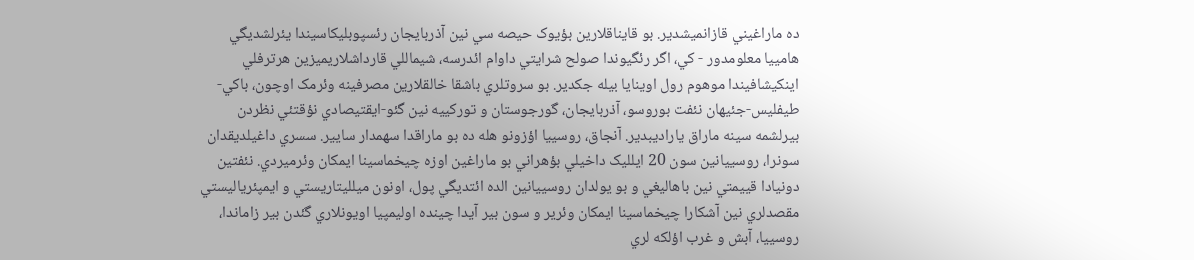ده ماراغيني قازانميشدير. بو قايناقلارين بؤيوک حيصه سي نين آذربايجان رئسپوبليکاسيندا يئرلشديگي هامييا معلومدور - کي، اگر رئگيوندا صولح شرايتي داوام ائدرسه، شيماللي قارداشلاريميزين هرترفلي اينکيشافيندا موهوم رول اوينايا بيله جکدير. بو سروتلري باشقا خالقلارين مصرفينه وئرمک اوچون، باکي-طيفليس-جئيهان نئفت بوروسو، آذربايجان، گورجوستان و تورکييه نين گئو-ايقتيصادي نؤقتئي نظردن بيرلشمه سينه ماراق ياراديبدير. آنجاق، روسييا اؤزونو هله ده بو ماراقدا سهمدار سايير. سسري داغيلديقدان سونرا، روسييانين سون 20 ايلليک داخيلي بؤهراني بو ماراغين اوزه چيخماسينا ايمکان وئرميردي. نئفتين دونيادا قييمتي نين باهاليغي و بو يولدان روسييانين الده ائتديگي پول، اونون ميلليتاريستي و ايمپئرياليستي مقصدلري نين آشکارا چيخماسينا ايمکان وئرير و سون بير آيدا چينده اوليمپيا اويونلاري گئدن بير زاماندا، روسييا، آبش و غرب اؤلکه لري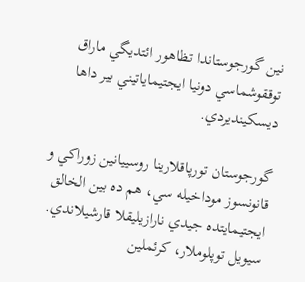نين گورجوستاندا تظاهور ائتديگي ماراق توققوشماسي دونيا ايجتيماياتيني بير داها ديسکينديردي.

گورجوستان تورپاقلارينا روسييانين زوراکي و قانونسوز موداخيله سي، هم ده بين الخالق ايجتيمايتده جيدي نارازيليقلا قارشيلاندي. سيويل توپلوملار، کرئملين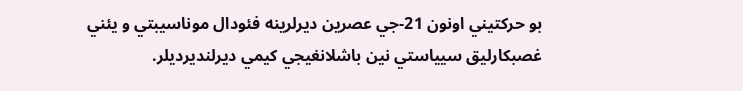بو حرکتيني اونون 21-جي عصرين ديرلرينه فئودال موناسيبتي و يئني غصبکارليق سيياستي نين باشلانغيجي کيمي ديرلنديرديلر.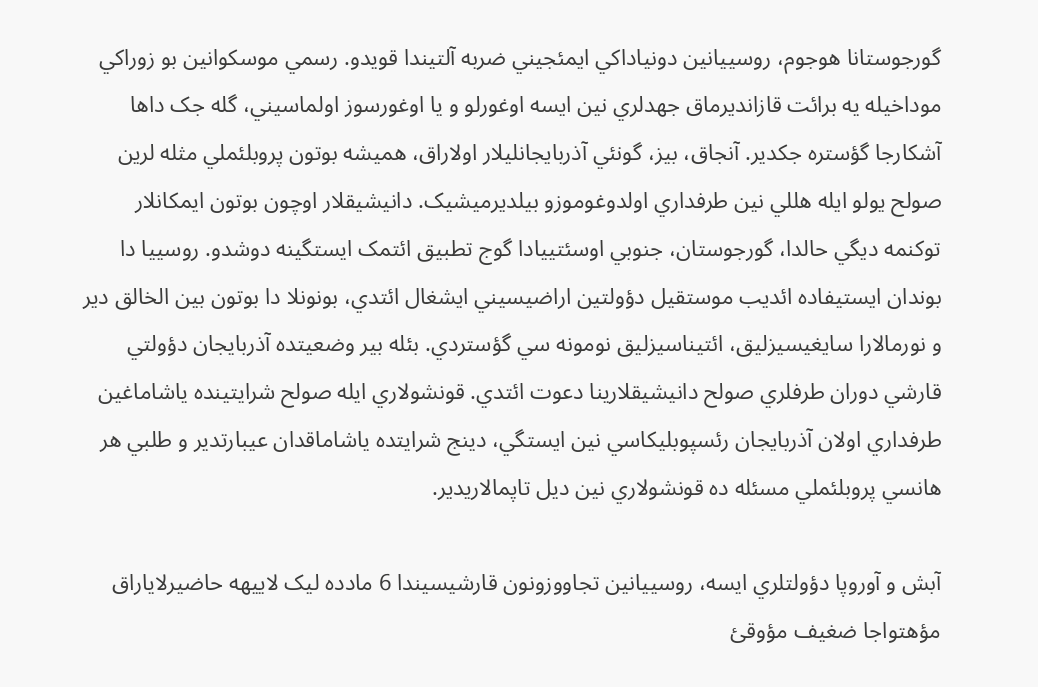گورجوستانا هوجوم، روسييانين دونياداکي ايمئجيني ضربه آلتيندا قويدو. رسمي موسکوانين بو زوراکي موداخيله يه برائت قازانديرماق جهدلري نين ايسه اوغورلو و يا اوغورسوز اولماسيني، گله جک داها آشکارجا گؤستره جکدير. آنجاق، بيز، گونئي آذربايجانليلار اولاراق، هميشه بوتون پروبلئملي مثله لرين صولح يولو ايله هللي نين طرفداري اولدوغوموزو بيلديرميشيک. دانيشيقلار اوچون بوتون ايمکانلار توکنمه ديگي حالدا، گورجوستان، جنوبي اوسئتييادا گوج تطبیق ائتمک ايستگينه دوشدو. روسييا دا بوندان ايستيفاده ائديب موستقيل دؤولتين اراضيسيني ايشغال ائتدي، بونونلا دا بوتون بين الخالق دير و نورمالارا سايغيسيزليق، ائتيناسيزليق نومونه سي گؤستردي. بئله بير وضعيتده آذربايجان دؤولتي قارشي دوران طرفلري صولح دانيشيقلارينا دعوت ائتدي. قونشولاري ايله صولح شرايتينده ياشاماغين طرفداري اولان آذربايجان رئسپوبليکاسي نين ايستگي، دينج شرايتده ياشاماقدان عيبارتدير و طلبي هر هانسي پروبلئملي مسئله ده قونشولاري نين ديل تاپمالاريدير.

آبش و آوروپا دؤولتلري ايسه، روسييانين تجاووزونون قارشيسيندا 6 مادده ليک لاييهه حاضيرلاياراق مؤهتواجا ضغیف مؤوقئ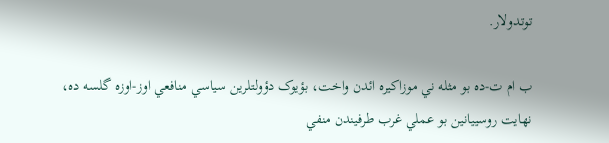توتدولار.

ب ام ت-ده بو مثله ني موزاکيره ائدن واخت، بؤيوک دؤولتلرين سياسي منافعي اوز-اوزه گلسه ده، نهايت روسييانين بو عملي غرب طرفيندن منفي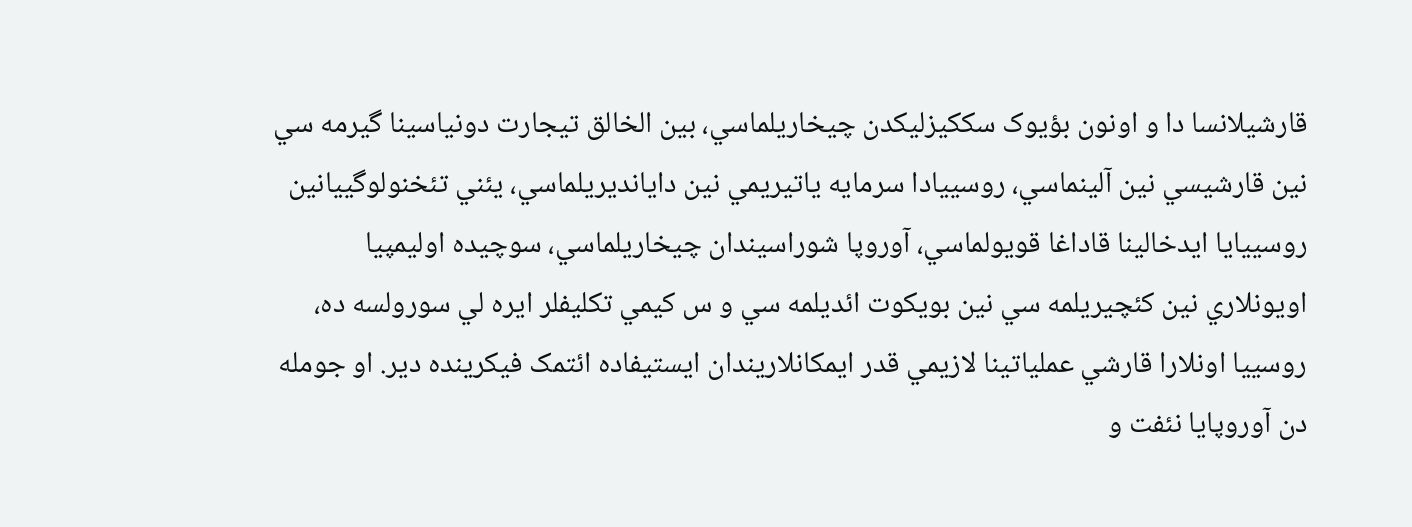قارشيلانسا دا و اونون بؤيوک سککيزليکدن چيخاريلماسي، بين الخالق تيجارت دونياسينا گيرمه سي نين قارشيسي نين آلينماسي، روسييادا سرمايه ياتيريمي نين دايانديريلماسي، يئني تئخنولوگييانين روسييايا ايدخالينا قاداغا قويولماسي، آوروپا شوراسيندان چيخاريلماسي، سوچيده اوليمپيا اويونلاري نين کئچيريلمه سي نين بويکوت ائديلمه سي و س کيمي تکليفلر ايره لي سورولسه ده، روسييا اونلارا قارشي عملياتينا لازيمي قدر ايمکانلاريندان ايستيفاده ائتمک فيکرينده دير. او جومله دن آوروپايا نئفت و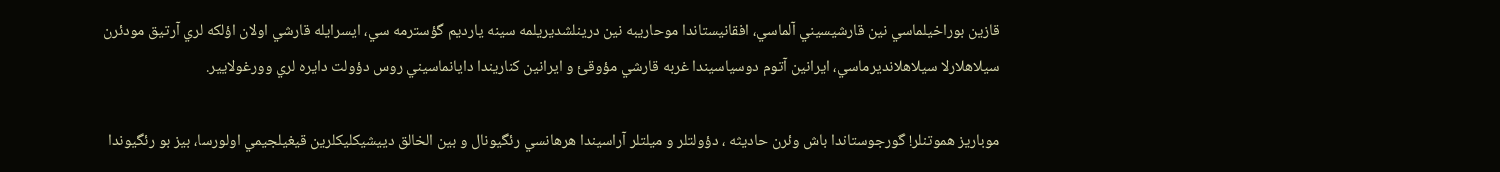قازين بوراخيلماسي نين قارشيسيني آلماسي، افقانيستاندا موحاريبه نين درينلشديريلمه سينه يارديم گؤسترمه سي، ايسرايله قارشي اولان اؤلکه لري آرتيق مودئرن سيلاهلارلا سيلاهلانديرماسي، ايرانين آتوم دوسياسيندا غربه قارشي مؤوقئ و ايرانين کناريندا دايانماسيني روس دؤولت دايره لري وورغولايير.

موباريز هموتنلر! گورجوستاندا باش وئرن حاديثه ، دؤولتلر و ميلتلر آراسيندا هرهانسي رئگيونال و بين الخالق دييشيکليکلرين قيغيلجيمي اولورسا، بيز بو رئگيوندا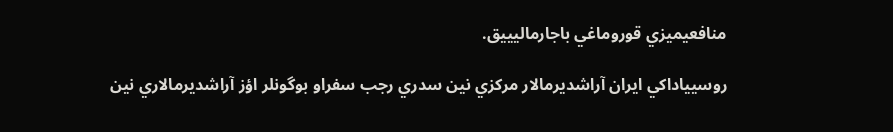منافعيميزي قوروماغي باجارماليييق.

روسيياداکي ايران آراشديرمالار مرکزي نين سدري رجب سفراو بوگونلر اؤز آراشديرمالاري نين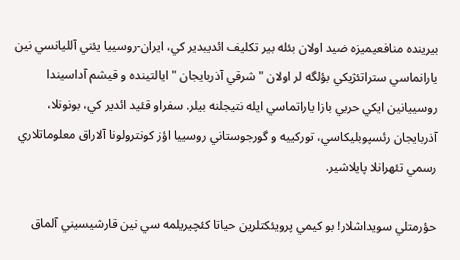بيرينده منافعيميزه ضيد اولان بئله بير تکليف ائديبدير کي، ايران-روسييا يئني آلليانسي نين يارانماسي ستراتئژيکي بؤلگه لر اولان " شرقي آذربايجان " ايالتينده و قيشم آداسيندا روسييانين ايکي حربي بازا ياراتماسي ايله نتيجلنه بيلر. سفراو قئيد ائدير کي، بونونلا، آذربايجان رئسپوبليکاسي، تورکييه و گورجوستاني روسييا اؤز کونترولونا آلاراق معلوماتلاري رسمي تئهرانلا پايلاشير.

حؤرمتلي سويداشلار! بو کيمي پرويئکتلرين حياتا کئچيريلمه سي نين قارشيسيني آلماق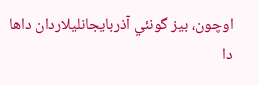اوچون، بيز گونئي آذربايجانليلاردان داها دا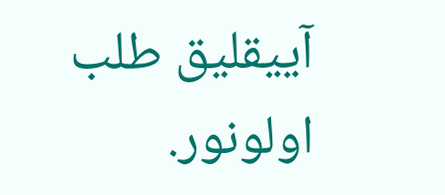آييقليق طلب اولونور.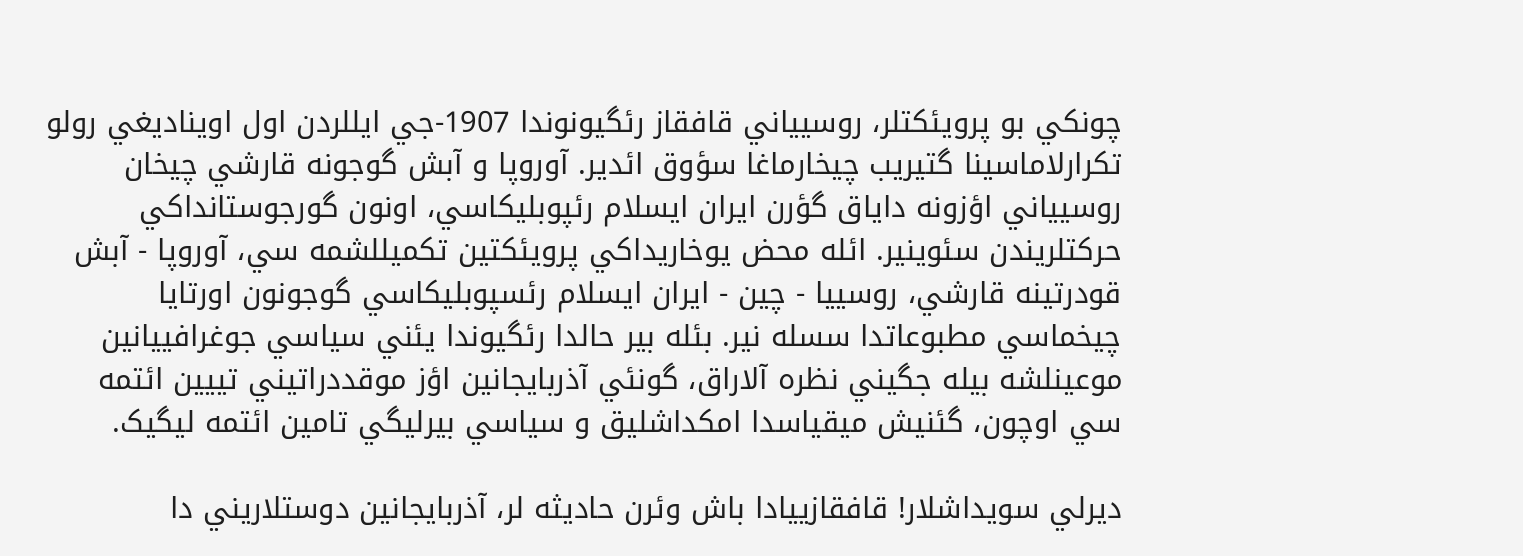چونکي بو پرويئکتلر، روسيياني قافقاز رئگيونوندا 1907-جي ايللردن اول اويناديغي رولو تکرارلاماسينا گتيريب چيخارماغا سؤوق ائدير. آوروپا و آبش گوجونه قارشي چيخان روسيياني اؤزونه داياق گؤرن ايران ايسلام رئپوبليکاسي، اونون گورجوستانداکي حرکتلريندن سئوينير. ائله محض يوخاريداکي پرويئکتين تکميللشمه سي، آوروپا - آبش قودرتينه قارشي، روسييا - چين - ايران ايسلام رئسپوبليکاسي گوجونون اورتايا چيخماسي مطبوعاتدا سسله نير. بئله بير حالدا رئگيوندا يئني سياسي جوغرافييانين موعينلشه بيله جگيني نظره آلاراق، گونئي آذربايجانين اؤز موقددراتيني تييين ائتمه سي اوچون، گئنيش ميقياسدا امکداشليق و سياسي بيرليگي تامين ائتمه ليگيک.

ديرلي سويداشلار! قافقازييادا باش وئرن حاديثه لر، آذربايجانين دوستلاريني دا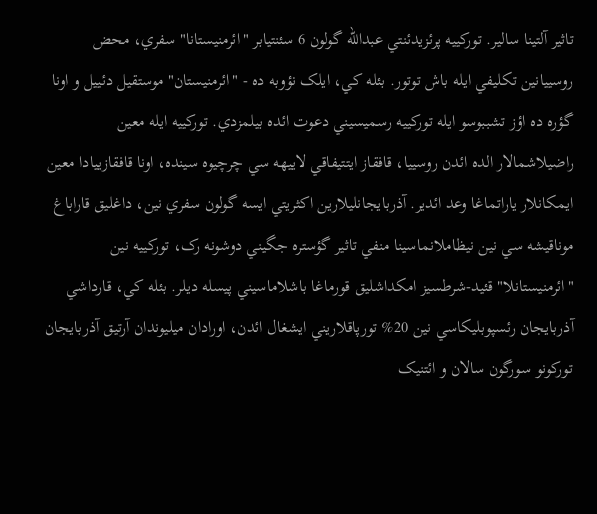تاثير آلتينا سالير. تورکييه پرئزيدئنتي عبدالله گولون 6 سئنتيابر "ائرمنيستانا" سفري، محض روسييانين تکليفي ايله باش توتور. بئله کي، ايلک نؤوبه ده - "ائرمنيستان" موستقيل دئييل و اونا گؤره ده اؤز تشببوسو ايله تورکييه رسميسيني دعوت ائده بيلمزدي. تورکييه ايله معين راضيلاشمالار الده ائدن روسييا، قافقاز ايتتيفاقي لاييهه سي چرچيوه سينده، اونا قافقازييادا معين ايمکانلار ياراتماغا وعد ائدير. آذربايجانليلارين اکثريتي ايسه گولون سفري نين، داغليق قاراباغ موناقيشه سي نين نيظاملانماسينا منفي تاثير گؤستره جگيني دوشونه رک، تورکييه نين "ائرمنيستانلا" قئيد-شرطسيز امکداشليق قورماغا باشلاماسيني پيسله ديلر. بئله کي، قارداشي آذربايجان رئسپوبليکاسي نين 20% تورپاقلاريني ايشغال ائدن، اورادان ميليوندان آرتيق آذربايجان تورکونو سورگون سالان و ائتنيک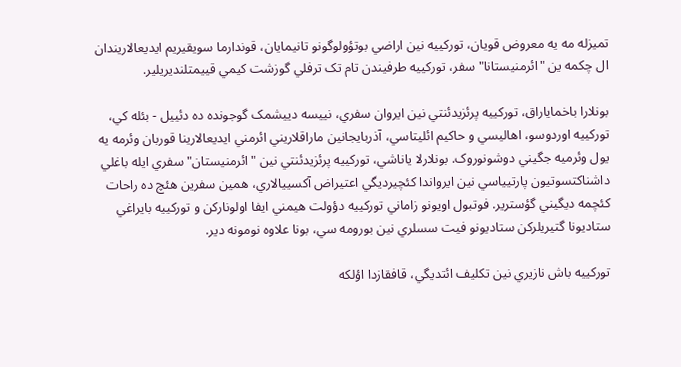تميزله مه يه معروض قويان، تورکييه نين اراضي بوتؤولوگونو تانيمايان، قوندارما سويقيريم ايديعالاريندان ال چکمه ين "ائرمنيستانا" سفر، تورکييه طرفيندن تام تک ترفلي گوزشت کيمي قييمتلنديريلير.

بونلارا باخماياراق، تورکييه پرئزيدئنتي نين ايروان سفري، نييسه دييشمک گوجونده ده دئييل - بئله کي، تورکييه اوردوسو، اهاليسي و حاکيم ائليتاسي، آذربايجانين ماراقلاريني ائرمني ايديعالارينا قوربان وئرمه يه يول وئرميه جگيني دوشونوروک. بونلارلا ياناشي، تورکييه پرئزيدئنتي نين "ائرمنيستان" سفري ايله باغلي داشناکتسوتيون پارتيياسي نين ايرواندا کئچيرديگي اعتيراض آکسييالاري، همين سفرين هئچ ده راحات کئچمه ديگيني گؤسترير. فوتبول اويونو زاماني تورکييه دؤولت هيمني ايفا اولونارکن و تورکييه بايراغي ستاديونا گتيريلرکن ستاديونو فيت سسلري نين بورومه سي، بونا علاوه نومونه دير.

تورکييه باش نازيري نين تکليف ائتديگي، قافقازدا اؤلکه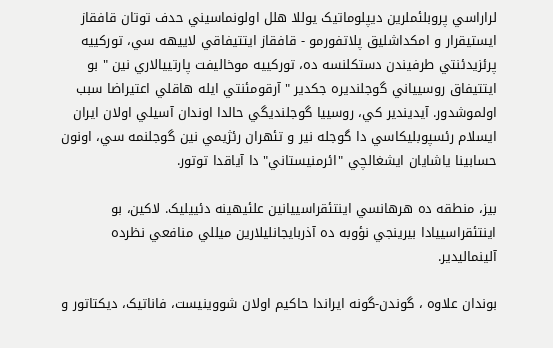لراراسي پروبلئملرين ديپلوماتيک يوللا هلل اولونماسيني حدف توتان قافقاز ايستيقرار و امکداشليق پلاتفورمو - قافقاز ايتتيفاقي لاييهه سي، تورکييه پرئزيدئنتي طرفيندن دستکلنسه ده، تورکييه موخاليفت پارتييالاري نين " بو ايتتيفاق روسيياني گوجلنديره جکدير " آرقومئنتي ايله هاقلي اعتيراضا سبب اولموشدور. آيديندير کي، روسييا گوجلنديگي حالدا اوندان آسيلي اولان ايران ايسلام رئسپوبليکاسي دا گوجله نير و تئهران رئژيمي نين گوجلنمه سي، اونون حسابينا ياشايان ايشغالچي "ائرمنيستاني" دا آياقدا توتور.

بيز، منطقه ده هرهانسي اينتئقراسييانين علئيهينه دئييليک. لاکين، بو اينتئقراسييادا بيرينجي نؤوبه ده آذربايجانليلارين ميللي منافعي نظرده آلينماليدير.

بوندان علاوه ، گوندن-گونه ايراندا حاکيم اولان شووينيست، فاناتيک، ديکتاتور و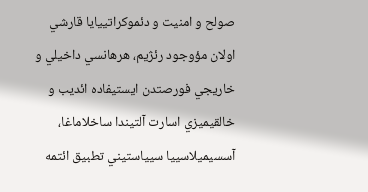صولح و امنيت و دئموکراتييايا قارشي اولان مؤوجود رئژيم، هرهانسي داخيلي و خاريجي فورصتدن ايستيفاده ائديب و خالقيميزي اسارت آلتيندا ساخلاماغا، آسسيميلاسييا سيياستيني تطبیق ائتمه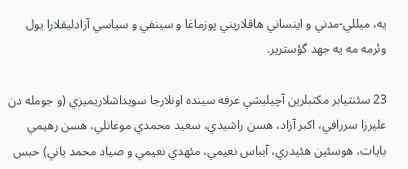يه، ميللي-مدني و اينساني هاقلاريني پوزماغا و سينفي و سياسي آزادليقلارا يول وئرمه مه يه جهد گؤسترير.

23 سئنتيابر مکتبلرين آچيليشي عرفه سينده اونلارجا سويداشلاريميزي (و جومله دن عليرزا سررافي، اکبر آزاد، هسن راشيدي، سعيد محمدي موغانلي، هسن رهيمي بايات، هوسئين هئيدري، آبباس نعیمي، مئهدي نعيمي و صياد محمد ياني) حبس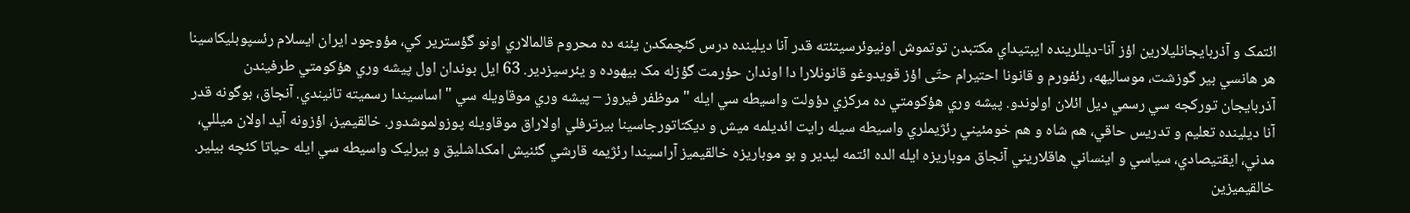ائتمک و آذربايجانليلارين اؤز آنا-ديللرينده ايبتيداي مکتبدن توتموش اونيوئرسيتئته قدر آنا ديلينده درس کئچمکدن يئنه ده محروم قالمالاري اونو گؤسترير کي، مؤوجود ايران ايسلام رئسپوبليکاسينا هر هانسي بير گوزشت، موساليهه، رئفورم و قانونا احتيرام حتّی اؤز قويدوغو قانونلارا دا اوندان حؤرمت گؤزله مک بيهوده و يئرسيزدير. 63 ايل بوندان اول پيشه وري هؤکومتي طرفيندن آذربايجان تورکجه سي رسمي ديل ائلان اولوندو. پيشه وري هؤکومتي ده مرکزي دؤولت واسيطه سي ايله " موظفر فيروز – پيشه وري موقاويله سي " اساسيندا رسميته تانيندي. آنجاق، بوگونه قدر آنا ديلينده تعليم و تدريس حاقي، هم شاه و هم خومئيني رئژيملري واسيطه سيله رايت ائديلمه ميش و ديکتاتورجاسينا بيرترفلي اولاراق موقاويله پوزولموشدور. خالقيميز، اؤزونه آيد اولان ميللي، مدني، ايقتيصادي، سياسي و اينساني هاقلاريني آنجاق موباريزه ايله الده ائتمه ليدير و بو موباريزه خالقيميز آراسيندا رئژيمه قارشي گئنيش امکداشليق و بيرليک واسيطه سي ايله حياتا کئچه بيلير. خالقيميزين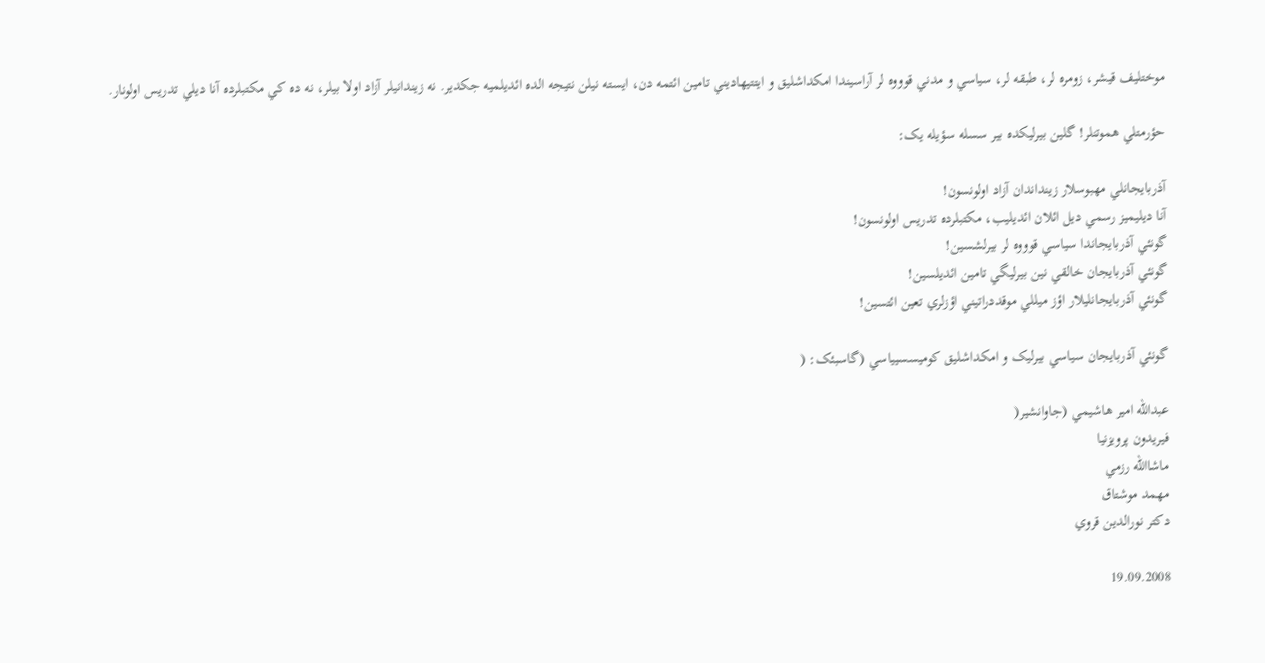موختليف قيشر، زومره لر، طبقه لر، سياسي و مدني قوووه لر آراسيندا امکداشليق و ايتتيهاديني تامين ائتمه دن، ايسته نيلن نتيجه الده ائديلميه جکدير. نه زيندانيلر آزاد اولا بيلر، نه ده کي مکتبلرده آنا ديلي تدريس اولونار.

حؤرمتلي هموتنلر! گلين بيرليکده بير سسله سؤيله يک:

آذربايجانلي مهبوسلار زينداندان آزاد اولونسون!
آنا ديليميز رسمي ديل ائلان ائديليب، مکتبلرده تدريس اولونسون!
گونئي آذربايجاندا سياسي قوووه لر بيرلشسين!
گونئي آذربايجان خالقي نين بيرليگي تامين ائديلسين!
گونئي آذربايجانليلار اؤز ميللي موقددراتيني اؤزلري تعين ائتسين!

گونئي آذربايجان سياسي بيرليک و امکداشليق کوميسسيياسي (گاسبئک: (

عبدالله امير هاشيمي (جاوانشير(
فيريدون پرويزنيا
ماشاالله رزمي
مهمد موشتاق
دکتر نورالدين قروي

19.09.2008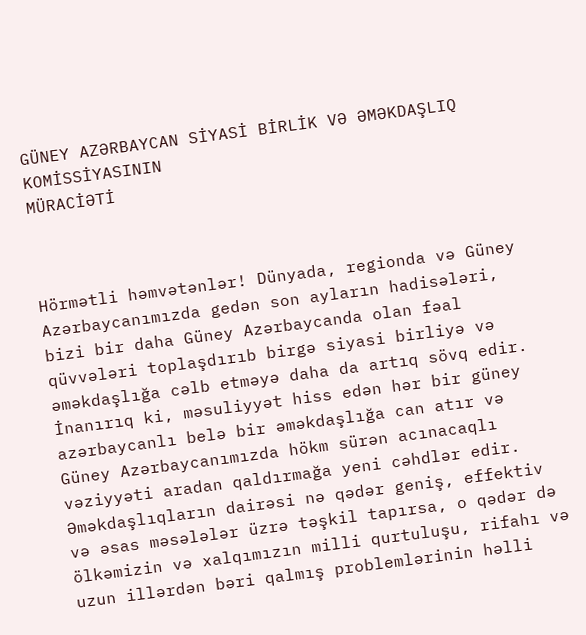GÜNEY AZƏRBAYCAN SİYASİ BİRLİK VƏ ƏMƏKDAŞLIQ KOMİSSİYASININ
MÜRACİƏTİ



Hörmətli həmvətənlər! Dünyada, regionda və Güney Azərbaycanımızda gedən son ayların hadisələri, bizi bir daha Güney Azərbaycanda olan fəal qüvvələri toplaşdırıb birgə siyasi birliyə və əməkdaşlığa cəlb etməyə daha da artıq sövq edir. İnanırıq ki, məsuliyyət hiss edən hər bir güney azərbaycanlı belə bir əməkdaşlığa can atır və Güney Azərbaycanımızda hökm sürən acınacaqlı vəziyyəti aradan qaldırmağa yeni cəhdlər edir. Əməkdaşlıqların dairəsi nə qədər geniş, effektiv və əsas məsələlər üzrə təşkil tapırsa, o qədər də ölkəmizin və xalqımızın milli qurtuluşu, rifahı və uzun illərdən bəri qalmış problemlərinin həlli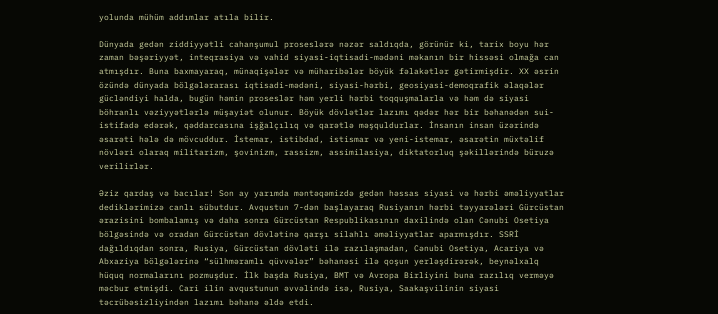yolunda mühüm addımlar atıla bilir.

Dünyada gedən ziddiyyətli cahanşumul proseslərə nəzər saldıqda, görünür ki, tarix boyu hər zaman bəşəriyyət, inteqrasiya və vahid siyasi-iqtisadi-mədəni məkanın bir hissəsi olmağa can atmışdır. Buna baxmayaraq, münaqişələr və müharibələr böyük fəlakətlər gətirmişdir. XX əsrin özündə dünyada bölgələrarası iqtisadi-mədəni, siyasi-hərbi, geosiyasi-demoqrafik əlaqələr gücləndiyi halda, bugün həmin proseslər həm yerli hərbi toqquşmalarla və həm də siyasi böhranlı vəziyyətlərlə müşayiət olunur. Böyük dövlətlər lazımı qədər hər bir bəhanədən sui-istifadə edərək, qəddarcasına işğalçılıq və qarətlə məşquldurlar. İnsanın insan üzərində əsarəti hələ də mövcuddur. İstemar, istibdad, istismar və yeni-istemar, əsarətin müxtəlif növləri olaraq militarizm, şovinizm, rassizm, assimilasiya, diktatorluq şəkillərində büruzə verilirlər.

Əziz qardaş və bacılar! Son ay yarımda məntəqəmizdə gedən həssas siyasi və hərbi əməliyyatlar dediklərimizə canlı sübutdur. Avqustun 7-dən başlayaraq Rusiyanın hərbi təyyarələri Gürcüstan ərazisini bombalamış və daha sonra Gürcüstan Respublikasının daxilində olan Cənubi Osetiya bölgəsində və oradan Gürcüstan dövlətinə qarşı silahlı əməliyyatlar aparmışdır. SSRİ dağıldıqdan sonra, Rusiya, Gürcüstan dövləti ilə razılaşmadan, Cənubi Osetiya, Acariya və Abxaziya bölgələrinə “sülhməramlı qüvvələr” bəhanəsi ilə qoşun yerləşdirərək, beynəlxalq hüquq normalarını pozmuşdur. İlk başda Rusiya, BMT və Avropa Birliyini buna razılıq verməyə məcbur etmişdi. Cari ilin avqustunun əvvəlində isə, Rusiya, Saakaşvilinin siyasi təcrübəsizliyindən lazımı bəhanə əldə etdi.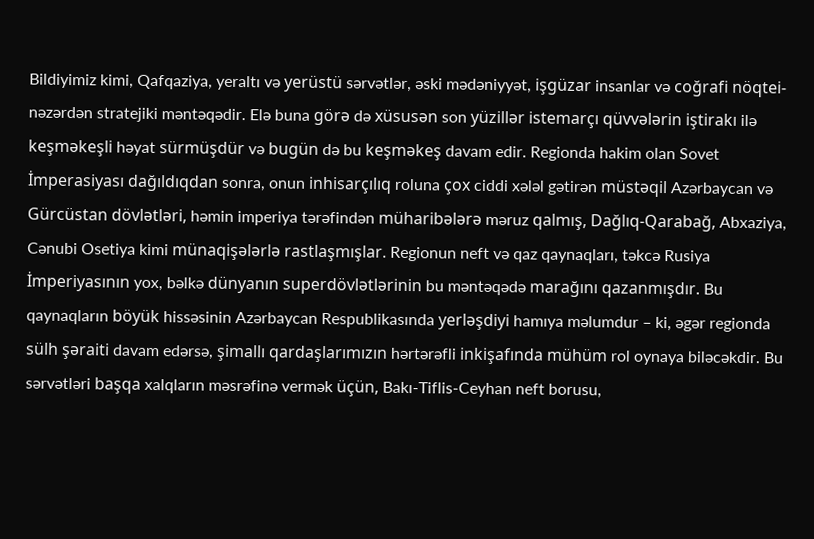Bildiyimiz kimi, Qafqaziya, yeraltı və yerüstü sərvətlər, əski mədəniyyət, işgüzar insanlar və coğrafi nöqtei-nəzərdən stratejiki məntəqədir. Elə buna görə də xüsusən son yüzillər istemarçı qüvvələrin iştirakı ilə keşməkeşli həyat sürmüşdür və bugün də bu keşməkeş davam edir. Regionda hakim olan Sovet İmperasiyası dağıldıqdan sonra, onun inhisarçılıq roluna çox ciddi xələl gətirən müstəqil Azərbaycan və Gürcüstan dövlətləri, həmin imperiya tərəfindən müharibələrə məruz qalmış, Dağlıq-Qarabağ, Abxaziya, Cənubi Osetiya kimi münaqişələrlə rastlaşmışlar. Regionun neft və qaz qaynaqları, təkcə Rusiya İmperiyasının yox, bəlkə dünyanın superdövlətlərinin bu məntəqədə marağını qazanmışdır. Bu qaynaqların böyük hissəsinin Azərbaycan Respublikasında yerləşdiyi hamıya məlumdur – ki, əgər regionda sülh şəraiti davam edərsə, şimallı qardaşlarımızın hərtərəfli inkişafında mühüm rol oynaya biləcəkdir. Bu sərvətləri başqa xalqların məsrəfinə vermək üçün, Bakı-Tiflis-Ceyhan neft borusu,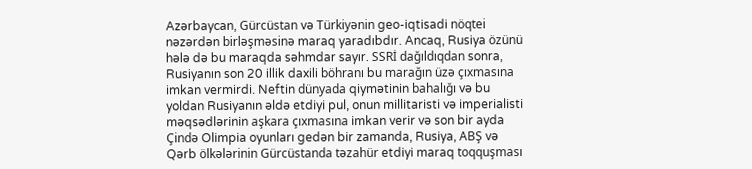Azərbaycan, Gürcüstan və Türkiyənin geo-iqtisadi nöqtei nəzərdən birləşməsinə maraq yaradıbdır. Ancaq, Rusiya özünü hələ də bu maraqda səhmdar sayır. SSRİ dağıldıqdan sonra, Rusiyanın son 20 illik daxili böhranı bu marağın üzə çıxmasına imkan vermirdi. Neftin dünyada qiymətinin bahalığı və bu yoldan Rusiyanın əldə etdiyi pul, onun millitaristi və imperialisti məqsədlərinin aşkara çıxmasına imkan verir və son bir ayda Çində Olimpia oyunları gedən bir zamanda, Rusiya, ABŞ və Qərb ölkələrinin Gürcüstanda təzahür etdiyi maraq toqquşması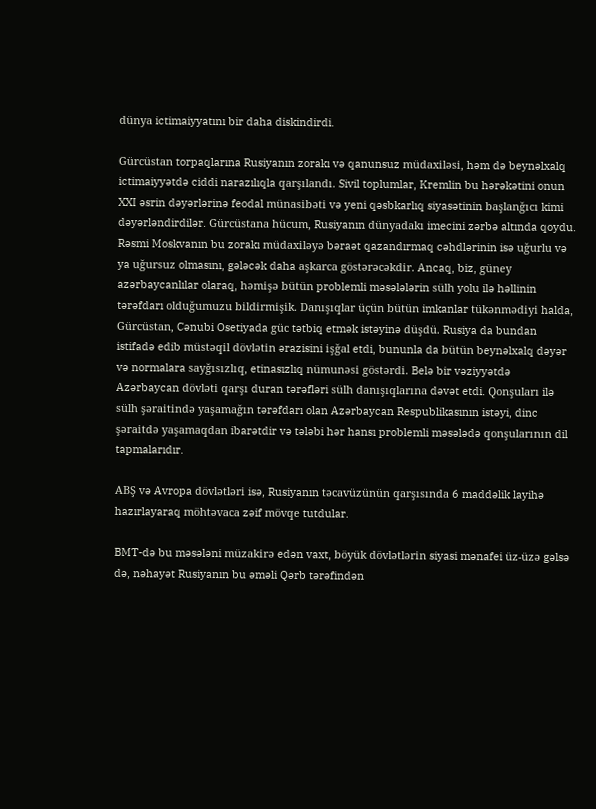dünya ictimaiyyatını bir daha diskindirdi.

Gürcüstan torpaqlarına Rusiyanın zorakı və qanunsuz müdaxiləsi, həm də beynəlxalq ictimaiyyətdə ciddi narazılıqla qarşılandı. Sivil toplumlar, Kremlin bu hərəkətini onun XXI əsrin dəyərlərinə feodal münasibəti və yeni qəsbkarlıq siyasətinin başlanğıcı kimi dəyərləndirdilər. Gürcüstana hücum, Rusiyanın dünyadakı imecini zərbə altında qoydu. Rəsmi Moskvanın bu zorakı müdaxiləyə bəraət qazandırmaq cəhdlərinin isə uğurlu və ya uğursuz olmasını, gələcək daha aşkarca göstərəcəkdir. Ancaq, biz, güney azərbaycanlılar olaraq, həmişə bütün problemli məsələlərin sülh yolu ilə həllinin tərəfdarı olduğumuzu bildirmişik. Danışıqlar üçün bütün imkanlar tükənmədiyi halda, Gürcüstan, Cənubi Osetiyada güc tətbiq etmək istəyinə düşdü. Rusiya da bundan istifadə edib müstəqil dövlətin ərazisini işğal etdi, bununla da bütün beynəlxalq dəyər və normalara sayğısızlıq, etinasızlıq nümunəsi göstərdi. Belə bir vəziyyətdə Azərbaycan dövləti qarşı duran tərəfləri sülh danışıqlarına dəvət etdi. Qonşuları ilə sülh şəraitində yaşamağın tərəfdarı olan Azərbaycan Respublikasının istəyi, dinc şəraitdə yaşamaqdan ibarətdir və tələbi hər hansı problemli məsələdə qonşularının dil tapmalarıdır.

ABŞ və Avropa dövlətləri isə, Rusiyanın təcavüzünün qarşısında 6 maddəlik layihə hazırlayaraq möhtəvaca zəif mövqe tutdular.

BMT-də bu məsələni müzakirə edən vaxt, böyük dövlətlərin siyasi mənafei üz-üzə gəlsə də, nəhayət Rusiyanın bu əməli Qərb tərəfindən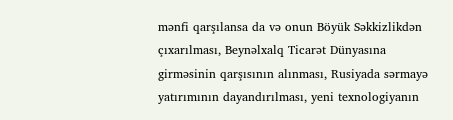mənfi qarşılansa da və onun Böyük Səkkizlikdən çıxarılması, Beynəlxalq Ticarət Dünyasına girməsinin qarşısının alınması, Rusiyada sərmayə yatırımının dayandırılması, yeni texnologiyanın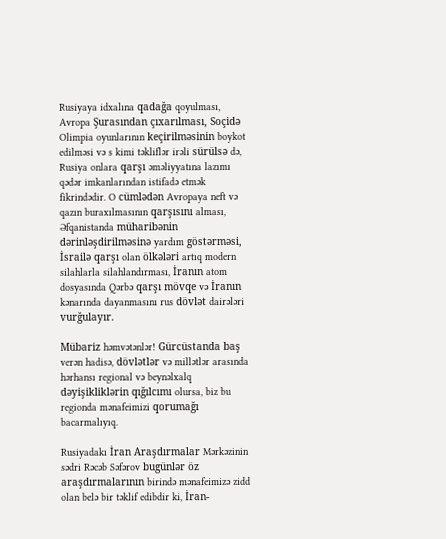Rusiyaya idxalına qadağa qoyulması, Avropa Şurasından çıxarılması, Soçidə Olimpia oyunlarının keçirilməsinin boykot edilməsi və s kimi təkliflər irəli sürülsə də, Rusiya onlara qarşı əməliyyatına lazımı qədər imkanlarından istifadə etmək fikrindədir. O cümlədən Avropaya neft və qazın buraxılmasının qarşısını alması, Əfqanistanda müharibənin dərinləşdirilməsinə yardım göstərməsi, İsrailə qarşı olan ölkələri artıq modern silahlarla silahlandırması, İranın atom dosyasında Qərbə qarşı mövqe və İranın kənarında dayanmasını rus dövlət dairələri vurğulayır.

Mübariz həmvətənlər! Gürcüstanda baş verən hadisə, dövlətlər və millətlər arasında hərhansı regional və beynəlxalq dəyişikliklərin qığılcımı olursa, biz bu regionda mənafeimizi qorumağı bacarmalıyıq.

Rusiyadakı İran Araşdırmalar Mərkəzinin sədri Rəcəb Səfərov bugünlər öz araşdırmalarının birində mənafeimizə zidd olan belə bir təklif edibdir ki, İran-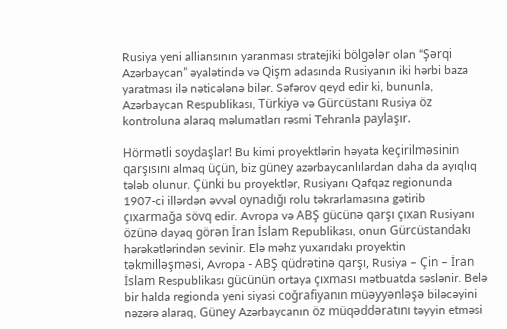Rusiya yeni alliansının yaranması stratejiki bölgələr olan “Şərqi Azərbaycan” əyalətində və Qişm adasında Rusiyanın iki hərbi baza yaratması ilə nəticələnə bilər. Səfərov qeyd edir ki, bununla, Azərbaycan Respublikası, Türkiyə və Gürcüstanı Rusiya öz kontroluna alaraq məlumatları rəsmi Tehranla paylaşır.

Hörmətli soydaşlar! Bu kimi proyektlərin həyata keçirilməsinin qarşısını almaq üçün, biz güney azərbaycanlılardan daha da ayıqlıq tələb olunur. Çünki bu proyektlər, Rusiyanı Qafqaz regionunda 1907-ci illərdən əvvəl oynadığı rolu təkrarlamasına gətirib çıxarmağa sövq edir. Avropa və ABŞ gücünə qarşı çıxan Rusiyanı özünə dayaq görən İran İslam Republikası, onun Gürcüstandakı hərəkətlərindən sevinir. Elə məhz yuxarıdakı proyektin təkmilləşməsi, Avropa - ABŞ qüdrətinə qarşı, Rusiya – Çin – İran İslam Respublikası gücünün ortaya çıxması mətbuatda səslənir. Belə bir halda regionda yeni siyasi coğrafiyanın müəyyənləşə biləcəyini nəzərə alaraq, Güney Azərbaycanın öz müqəddəratını təyyin etməsi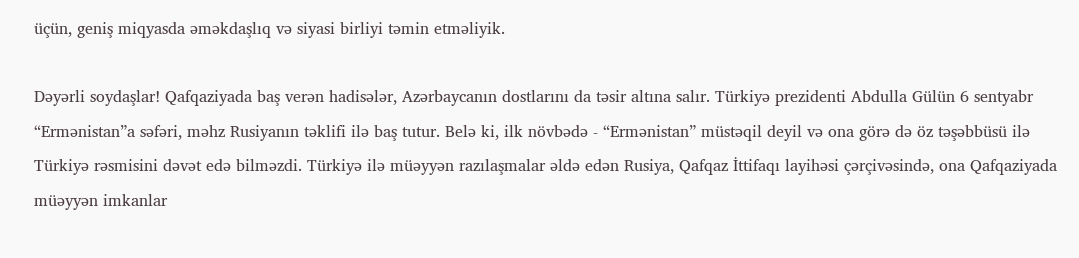üçün, geniş miqyasda əməkdaşlıq və siyasi birliyi təmin etməliyik.

Dəyərli soydaşlar! Qafqaziyada baş verən hadisələr, Azərbaycanın dostlarını da təsir altına salır. Türkiyə prezidenti Abdulla Gülün 6 sentyabr “Ermənistan”a səfəri, məhz Rusiyanın təklifi ilə baş tutur. Belə ki, ilk növbədə - “Ermənistan” müstəqil deyil və ona görə də öz təşəbbüsü ilə Türkiyə rəsmisini dəvət edə bilməzdi. Türkiyə ilə müəyyən razılaşmalar əldə edən Rusiya, Qafqaz İttifaqı layihəsi çərçivəsində, ona Qafqaziyada müəyyən imkanlar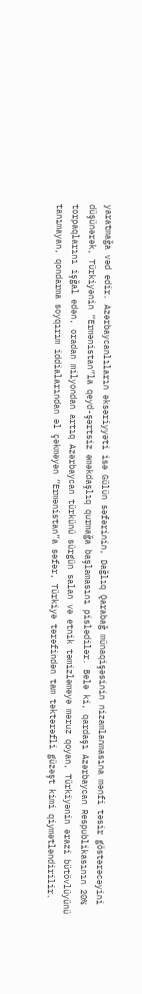yaratmağa vəd edir. Azərbaycanlıların əksəriyyəti isə Gülün səfərinin, Dağlıq Qarabağ münaqişəsinin nizamlanmasına mənfi təsir göstərəcəyini düşünərək, Türkiyənin “Ermənistan”la qeyd-şərtsiz əməkdaşlıq qurmağa başlamasını pislədilər. Belə ki, qardaşı Azərbaycan Respublikasının 20% torpaqlarını işğal edən, oradan milyondan artıq Azərbaycan türkünü sürgün salan və etnik təmizləməyə məruz qoyan, Türkiyənin ərazi bütövlüyünü tanımayan, qondarma soyqırım iddialarından əl çəkməyən “Ermənistan”a səfər, Türkiyə tərəfindən tam təktərəfli güzəşt kimi qiymətləndirilir.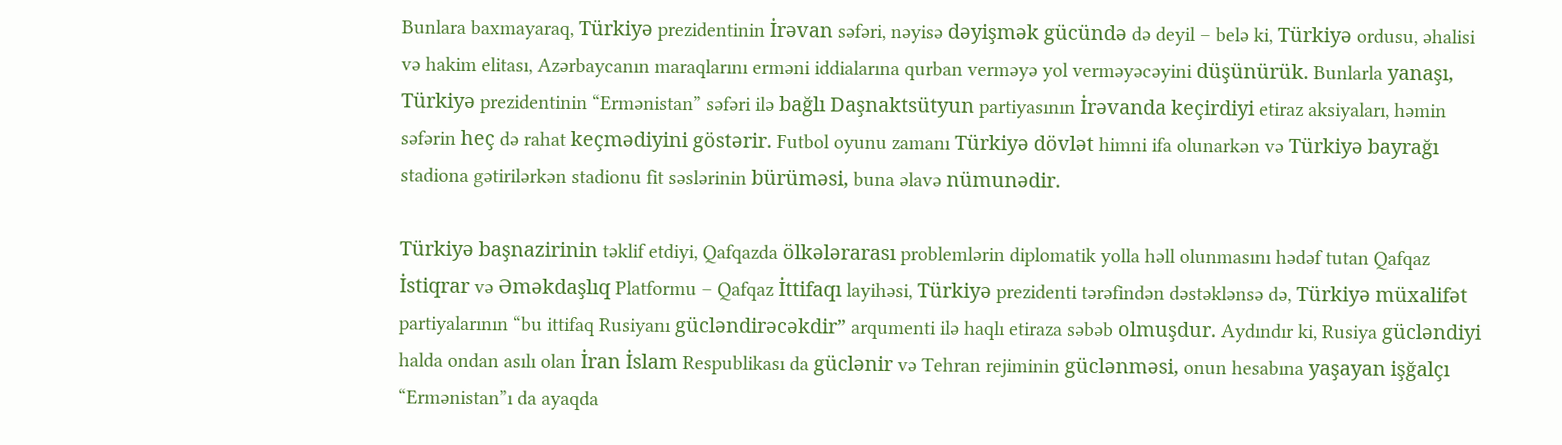Bunlara baxmayaraq, Türkiyə prezidentinin İrəvan səfəri, nəyisə dəyişmək gücündə də deyil – belə ki, Türkiyə ordusu, əhalisi və hakim elitası, Azərbaycanın maraqlarını erməni iddialarına qurban verməyə yol verməyəcəyini düşünürük. Bunlarla yanaşı, Türkiyə prezidentinin “Ermənistan” səfəri ilə bağlı Daşnaktsütyun partiyasının İrəvanda keçirdiyi etiraz aksiyaları, həmin səfərin heç də rahat keçmədiyini göstərir. Futbol oyunu zamanı Türkiyə dövlət himni ifa olunarkən və Türkiyə bayrağı stadiona gətirilərkən stadionu fit səslərinin bürüməsi, buna əlavə nümunədir.

Türkiyə başnazirinin təklif etdiyi, Qafqazda ölkələrarası problemlərin diplomatik yolla həll olunmasını hədəf tutan Qafqaz İstiqrar və Əməkdaşlıq Platformu – Qafqaz İttifaqı layihəsi, Türkiyə prezidenti tərəfindən dəstəklənsə də, Türkiyə müxalifət partiyalarının “bu ittifaq Rusiyanı gücləndirəcəkdir” arqumenti ilə haqlı etiraza səbəb olmuşdur. Aydındır ki, Rusiya gücləndiyi halda ondan asılı olan İran İslam Respublikası da güclənir və Tehran rejiminin güclənməsi, onun hesabına yaşayan işğalçı “Ermənistan”ı da ayaqda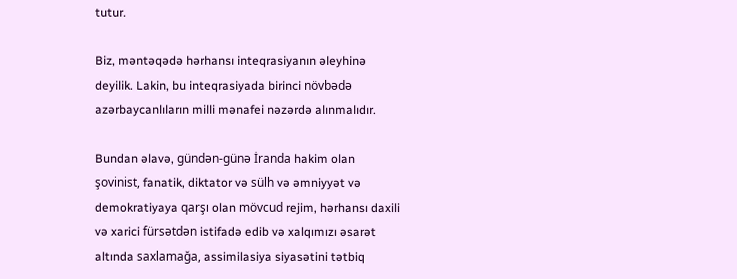tutur.

Biz, məntəqədə hərhansı inteqrasiyanın əleyhinə deyilik. Lakin, bu inteqrasiyada birinci növbədə azərbaycanlıların milli mənafei nəzərdə alınmalıdır.

Bundan əlavə, gündən-günə İranda hakim olan şovinist, fanatik, diktator və sülh və əmniyyət və demokratiyaya qarşı olan mövcud rejim, hərhansı daxili və xarici fürsətdən istifadə edib və xalqımızı əsarət altında saxlamağa, assimilasiya siyasətini tətbiq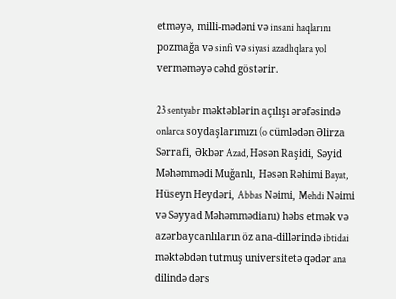etməyə, milli-mədəni və insani haqlarını pozmağa və sinfi və siyasi azadlıqlara yol verməməyə cəhd göstərir.

23 sentyabr məktəblərin açılışı ərəfəsində onlarca soydaşlarımızı (o cümlədən Əlirza Sərrafi, Əkbər Azad, Həsən Raşidi, Səyid Məhəmmədi Muğanlı, Həsən Rəhimi Bayat, Hüseyn Heydəri, Abbas Nəimi, Mehdi Nəimi və Səyyad Məhəmmədianı) həbs etmək və azərbaycanlıların öz ana-dillərində ibtidai məktəbdən tutmuş universitetə qədər ana dilində dərs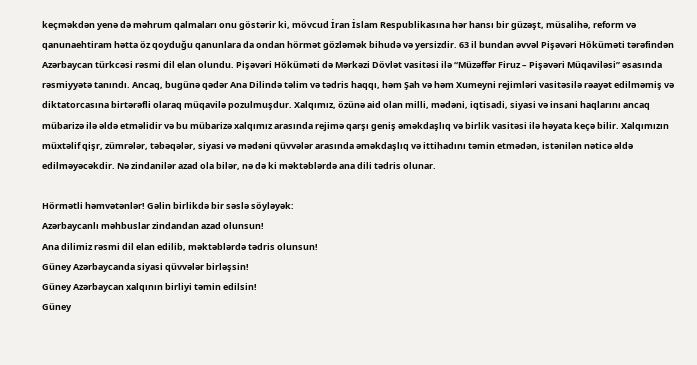keçməkdən yenə də məhrum qalmaları onu göstərir ki, mövcud İran İslam Respublikasına hər hansı bir güzəşt, müsalihə, reform və qanunaehtiram hətta öz qoyduğu qanunlara da ondan hörmət gözləmək bihudə və yersizdir. 63 il bundan əvvəl Pişəvəri Höküməti tərəfindən Azərbaycan türkcəsi rəsmi dil elan olundu. Pişəvəri Höküməti də Mərkəzi Dövlət vasitəsi ilə “Müzəffər Firuz – Pişəvəri Müqaviləsi” əsasında rəsmiyyətə tanındı. Ancaq, bugünə qədər Ana Dilində təlim və tədris haqqı, həm Şah və həm Xumeyni rejimləri vasitəsilə rəayət edilməmiş və diktatorcasına birtərəfli olaraq müqavilə pozulmuşdur. Xalqımız, özünə aid olan milli, mədəni, iqtisadi, siyasi və insani haqlarını ancaq mübarizə ilə əldə etməlidir və bu mübarizə xalqımız arasında rejimə qarşı geniş əməkdaşlıq və birlik vasitəsi ilə həyata keçə bilir. Xalqımızın müxtəlif qişr, zümrələr, təbəqələr, siyasi və mədəni qüvvələr arasında əməkdaşlıq və ittihadını təmin etmədən, istənilən nəticə əldə edilməyəcəkdir. Nə zindanilər azad ola bilər, nə də ki məktəblərdə ana dili tədris olunar.

Hörmətli həmvətənlər! Gəlin birlikdə bir səslə söyləyək:
Azərbaycanlı məhbuslar zindandan azad olunsun!
Ana dilimiz rəsmi dil elan edilib, məktəblərdə tədris olunsun!
Güney Azərbaycanda siyasi qüvvələr birləşsin!
Güney Azərbaycan xalqının birliyi təmin edilsin!
Güney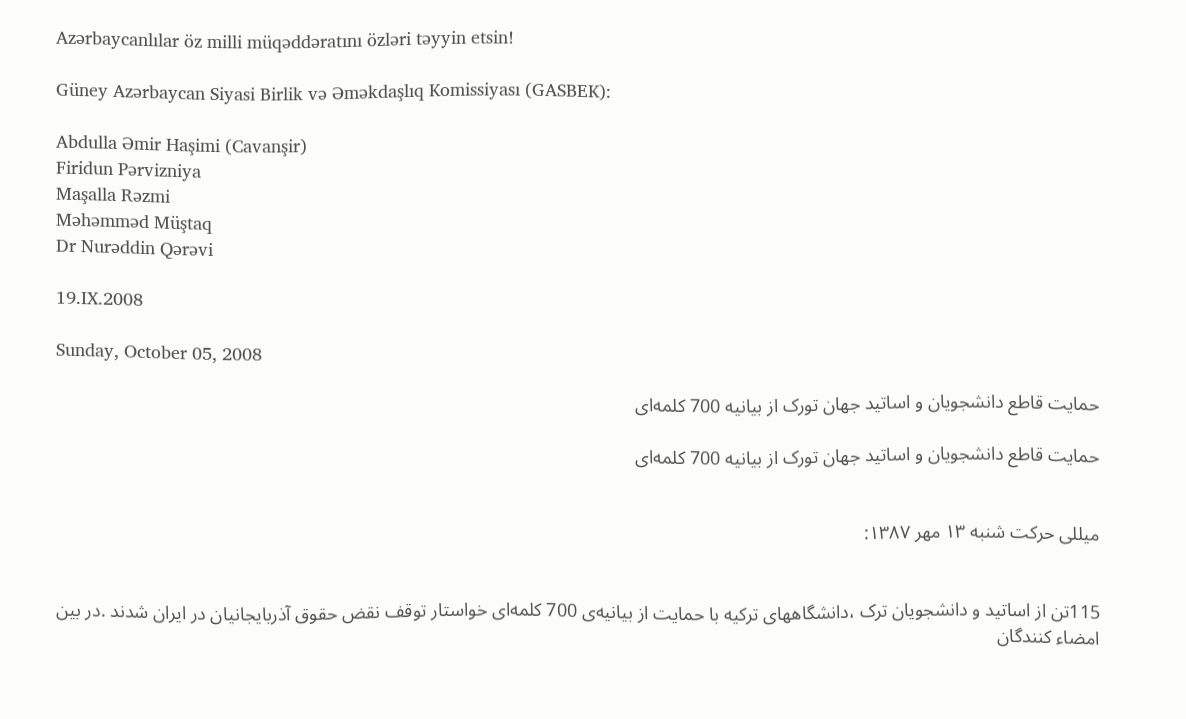Azərbaycanlılar öz milli müqəddəratını özləri təyyin etsin!

Güney Azərbaycan Siyasi Birlik və Əməkdaşlıq Komissiyası (GASBEK):

Abdulla Əmir Haşimi (Cavanşir)
Firidun Pərvizniya
Maşalla Rəzmi
Məhəmməd Müştaq
Dr Nurəddin Qərəvi

19.IX.2008

Sunday, October 05, 2008

حمایت قاطع دانشجویان و اساتید جهان تورک از بیانیه 700 کلمه‌ای

حمایت قاطع دانشجویان و اساتید جهان تورک از بیانیه 700 کلمه‌ای


میللی حرکت شنبه ۱۳ مهر ۱۳۸۷:


115تن از اساتید و دانشجویان ترک ،دانشگاههای ترکیه با حمایت از بیانیه‌ی 700 کلمه‌ای خواستار توقف نقض حقوق آذربایجانیان در ایران شدند .در بین امضاء کنندگان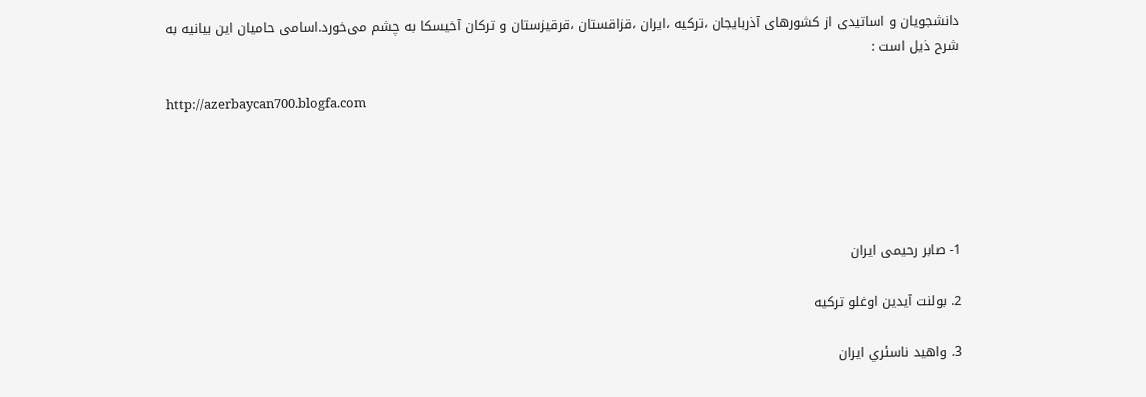دانشجویان و اساتیدی از کشورهای آذربایجان ،ترکیه ،ایران ،قزاقستان ،قرقیزستان و ترکان آخیسکا به چشم می‌خورد.اسامی حامیان این بیانیه به شرح ذیل است :

http://azerbaycan700.blogfa.com





1- صابر رحیمی ایران

2. بولنت آيدين اوغلو ترکیه

3. واهيد ناسئري ایران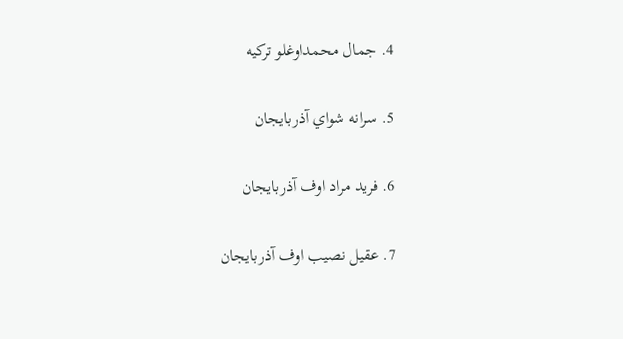4. جمال محمداوغلو ترکیه

5. سرانه شواي آذربایجان

6. فريد مراد اوف آذربایجان

7. عقيل نصيب اوف آذربایجان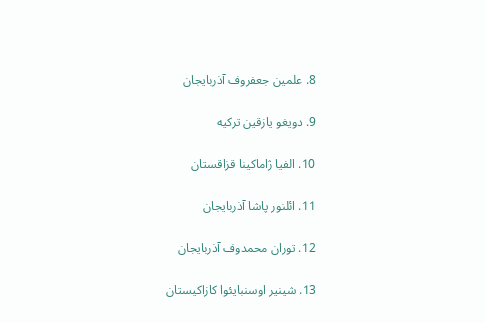8. علمين جعفروف آذربایجان

9. دويغو يازقين ترکیه

10. الفيا ژاماکينا قزاقستان

11. ائلنور پاشا آذربایجان

12. توران محمدوف آذربایجان

13. شينير اوسنبايئوا کازاکيستان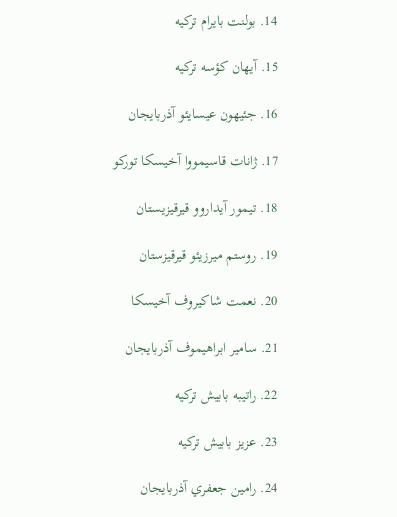14. بولنت بايرام ترکیه

15. آيهان کؤسه ترکیه

16. جئيهون عيسايئو آذربایجان

17. ژانات قاسيمووا آخيسکا تورکو

18. تيمور آيداروو قيرقيزيستان

19. روستم ميرزيئو قیرقیزستان

20. نعمت شاکيروف آخيسکا

21. سامير ابراهيموف آذربایجان

22. راتيبه بابيش ترکیه

23. عزيز بابيش ترکیه

24. رامين جعفري آذربایجان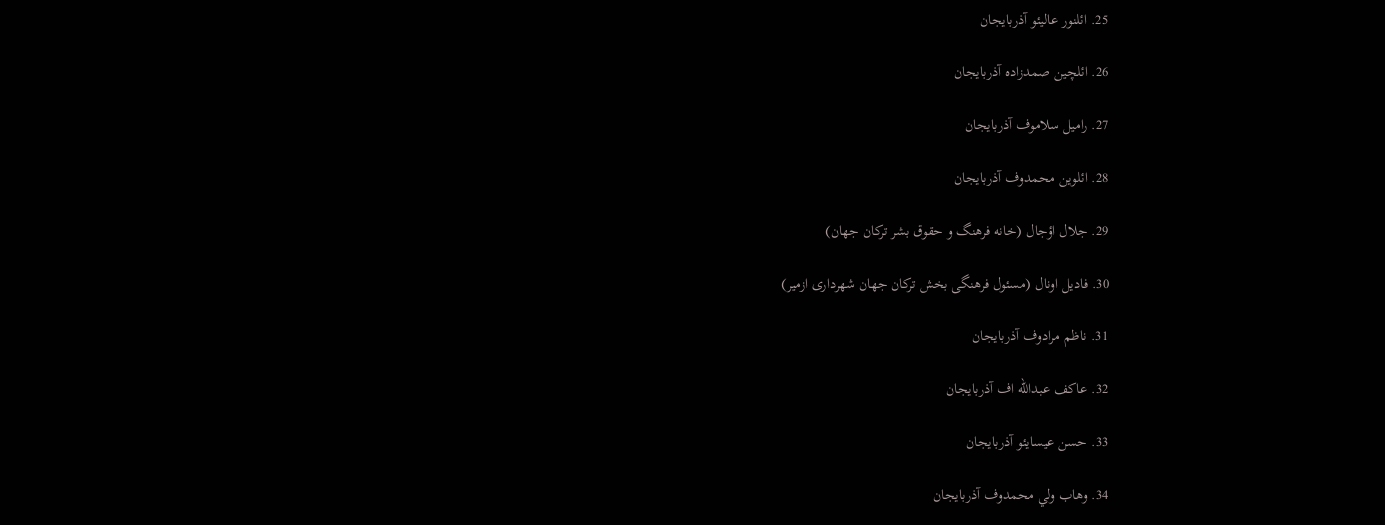25. ائلنور عاليئو آذربایجان

26. ائلچين صمدزاده آذربایجان

27. راميل سلاموف آذربایجان

28. ائلوين محمدوف آذربایجان

29. جلال اؤجال (خانه فرهنگ و حقوق بشر ترکان جهان)

30. فاديل اونال (مسئول فرهنگی بخش ترکان جهان شهرداری ازمیر)

31. ناظم مرادوف آذربایجان

32. عاکف عبدالله اف آذربایجان

33. حسن عيسايئو آذربایجان

34. وهاب ولي محمدوف آذربایجان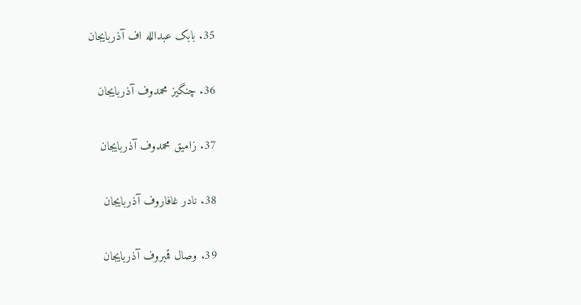35. بابک عبدالله اف آذربایجان

36. چنگيز محمدوف آذربایجان

37. زاميق محمدوف آذربایجان

38. نادر غافاروف آذربایجان

39. وصال قمبروف آذربایجان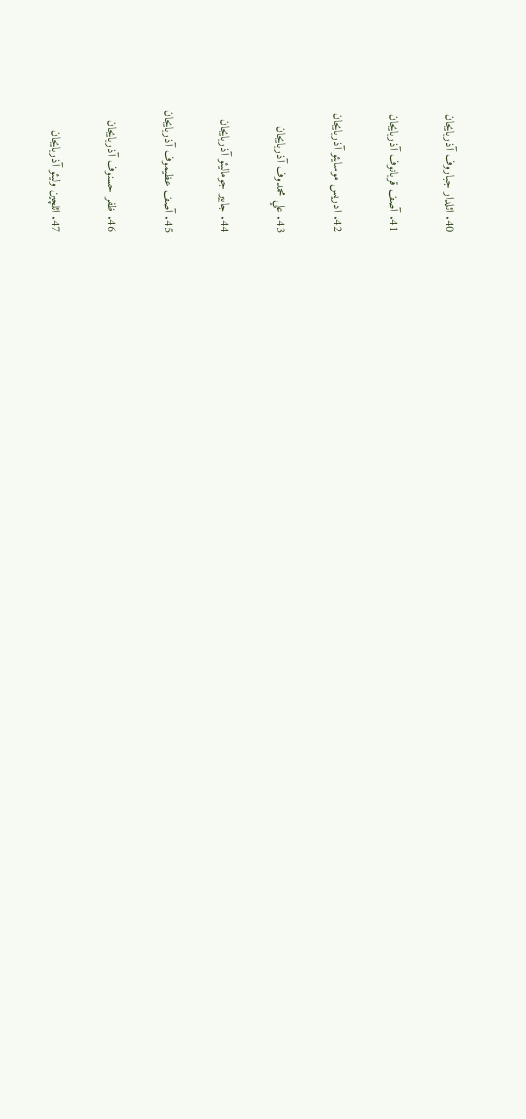40. ائلدار جباروف آذربایجان

41. آصف قربانوف آذربایجان

42. ادريس موسايئو آذربایجان

43. علي محمدوف آذربایجان

44. جابير جوماليئو آذربایجان

45. آصف عظیموف آذربایجان

46. ظفر حسنوف آذربایجان

47. ائلچين وليئو آذربایجان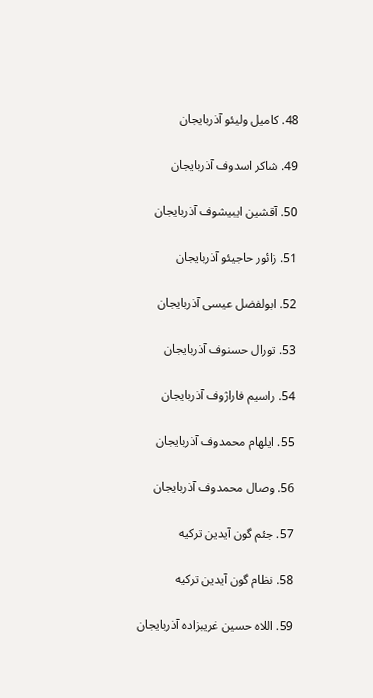48. کاميل وليئو آذربایجان

49. شاکر اسدوف آذربایجان

50. آقشين ايبيشوف آذربایجان

51. زائور حاجيئو آذربایجان

52. ابولفضل عيسی آذربایجان

53. تورال حسنوف آذربایجان

54. راسيم فاراژوف آذربایجان

55. ايلهام محمدوف آذربایجان

56. وصال محمدوف آذربایجان

57. جئم گون آيدين ترکیه

58. نظام گون آيدين ترکیه

59. اللاه حسين غريبزاده آذربایجان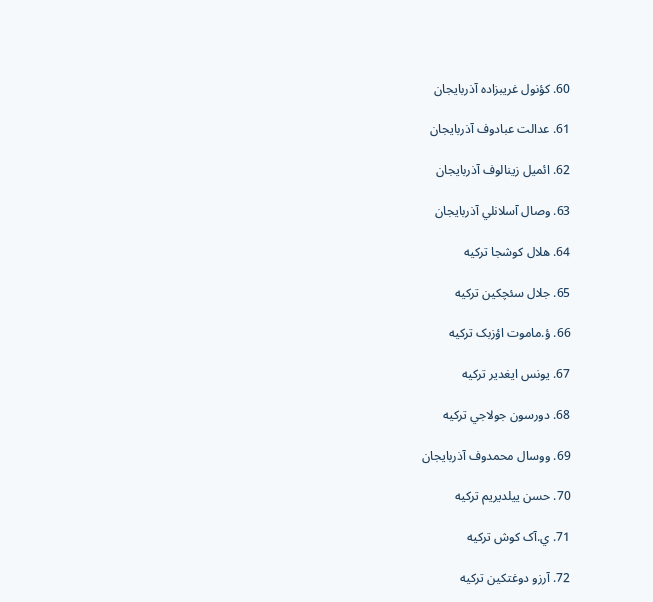60. کؤنول غريبزاده آذربایجان

61. عدالت عبادوف آذربایجان

62. ائميل زينالوف آذربایجان

63. وصال آسلانلي آذربایجان

64. هلال کوشجا ترکیه

65. جلال سئچکين ترکیه

66. ؤ.ماموت اؤزبک ترکیه

67. يونس ايغدير ترکیه

68. دورسون جولاجي ترکیه

69. ووسال محمدوف آذربایجان

70. حسن ييلديريم ترکیه

71. ي.آک کوش ترکیه

72. آرزو دوغتکين ترکیه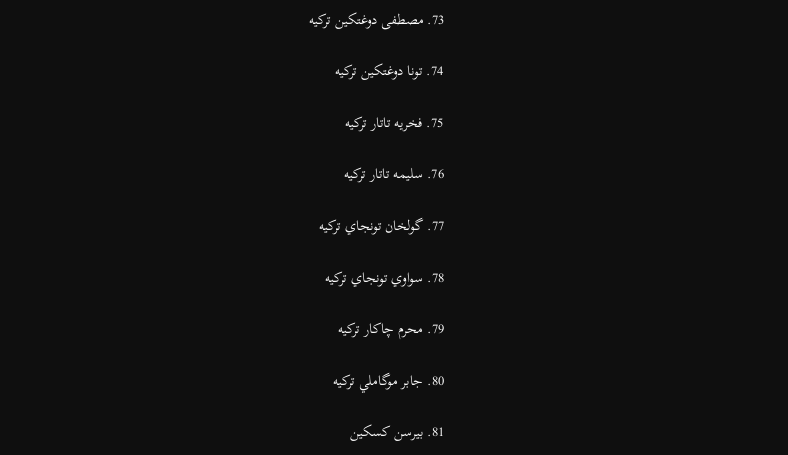73. مصطفی دوغتکين ترکیه

74. تونا دوغتکين ترکیه

75. فخريه تاتار ترکیه

76. سليمه تاتار ترکیه

77. گولخان تونجاي ترکیه

78. سواوي تونجاي ترکیه

79. محرم چاکار ترکیه

80. جابر موگاملي ترکیه

81. بيرسن کسکين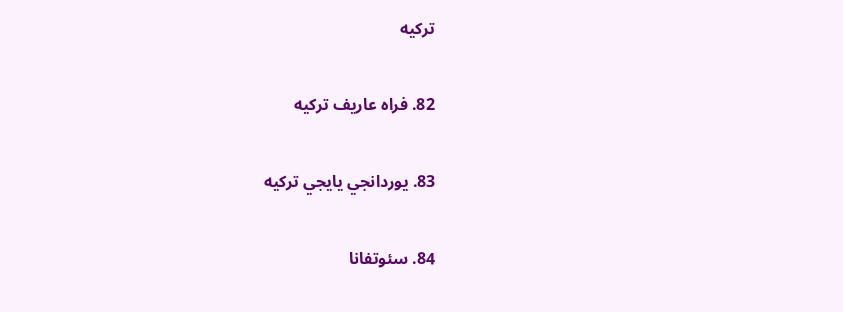ترکیه

82. فراه عاريف ترکیه

83. يوردانجي يايجي ترکیه

84. سئوتفانا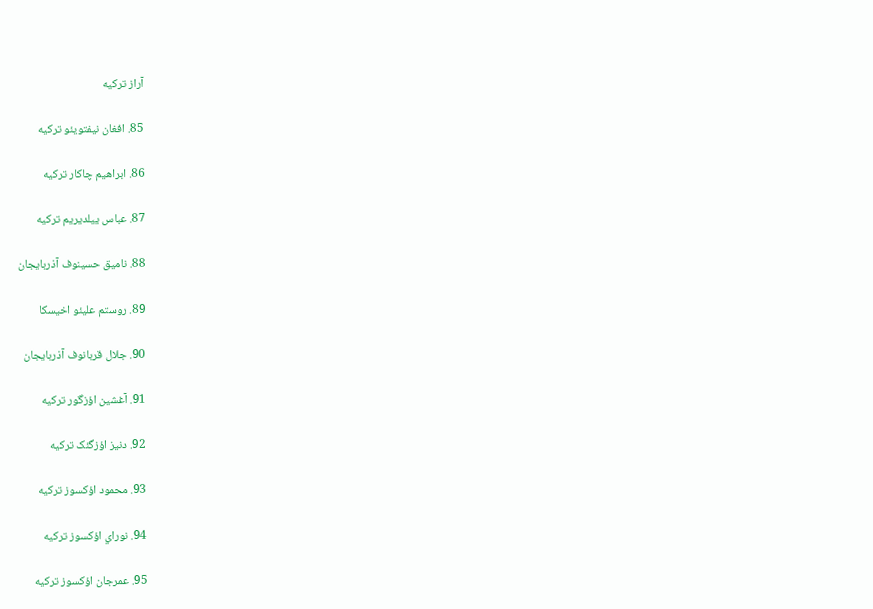آراز ترکیه

85. افغان نيفتويئو ترکیه

86. ابراهيم چاکار ترکیه

87. عباس ييلديريم ترکیه

88. ناميق حسينوف آذربایجان

89. روستم عليئو اخيسکا

90. جلال قربانوف آذربایجان

91. آغشين اؤزگور ترکیه

92. دنيز اؤزگئک ترکیه

93. محمود اؤکسوز ترکیه

94. نوراي اؤکسوز ترکیه

95. عمرجان اؤکسوز ترکیه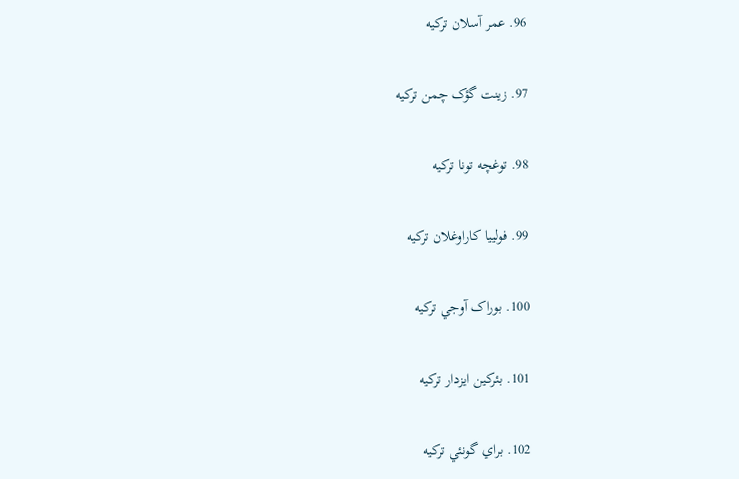96. عمر آسلان ترکیه

97. زينت گؤک چمن ترکیه

98. توغچه تونا ترکیه

99. فولييا کاراوغلان ترکیه

100. بوراک آوجي ترکیه

101. بئرکين ايزدار ترکیه

102. براي گونئي ترکیه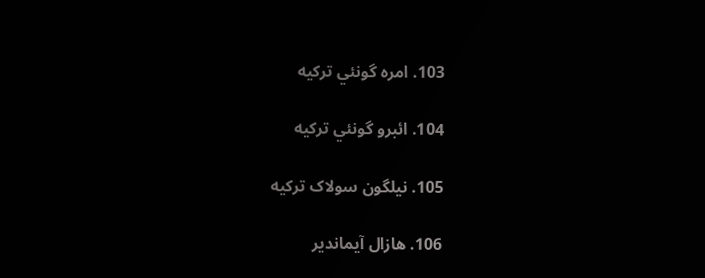103. امره گونئي ترکیه

104. ائبرو گونئي ترکیه

105. نيلگون سولاک ترکیه

106. هازال آيماندير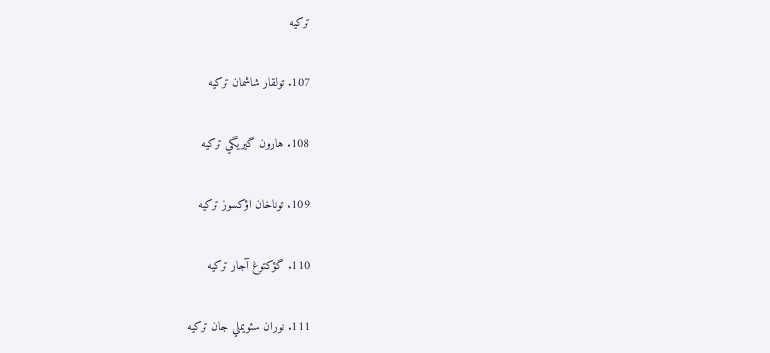ترکیه

107. تولقار شاشمان ترکیه

108. هارون گيريگي ترکیه

109. توناخان اؤکسوز ترکیه

110. گؤکتوغ آجار ترکیه

111. نوران سئويملي جان ترکیه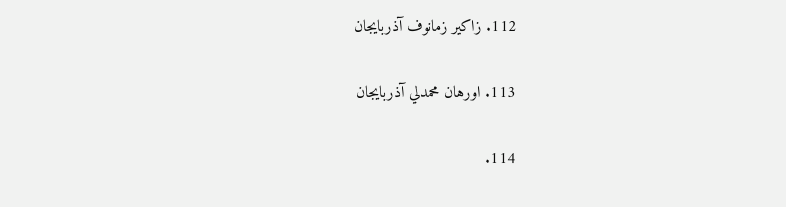112. زاکير زمانوف آذربایجان

113. اورهان محمدلي آذربایجان

114.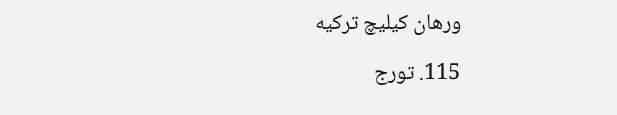ورهان کيليچ ترکیه

115. تورج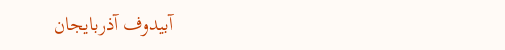آبيدوف آذربایجان